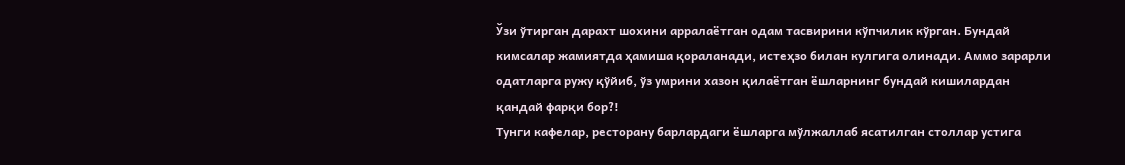Ўзи ўтирган дарахт шохини арралаётган одам тасвирини кўпчилик кўрган. Бундай кимсалар жамиятда ҳамиша қораланади, истеҳзо билан кулгига олинади. Аммо зарарли одатларга ружу қўйиб, ўз умрини хазон қилаётган ёшларнинг бундай кишилардан қандай фарқи бор?!
Тунги кафелар, ресторану барлардаги ёшларга мўлжаллаб ясатилган столлар устига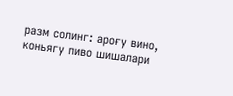разм солинг: ароғу вино, коньягу пиво шишалари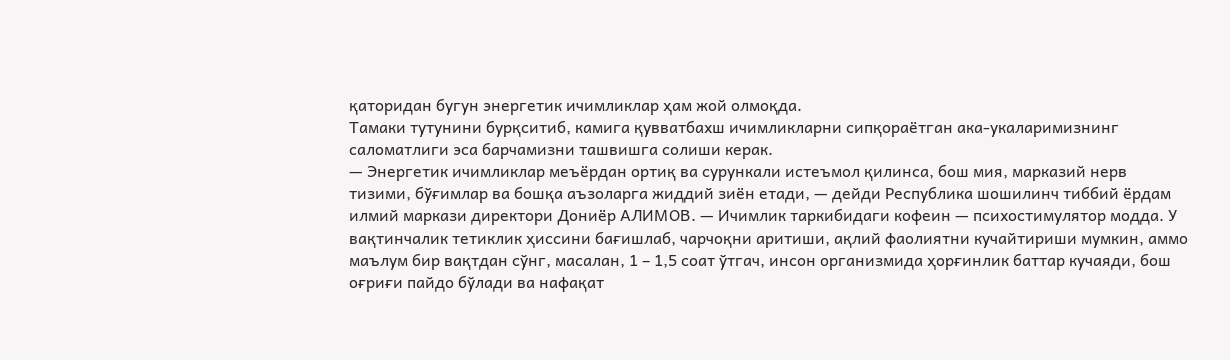қаторидан бугун энергетик ичимликлар ҳам жой олмоқда.
Тамаки тутунини бурқситиб, камига қувватбахш ичимликларни сипқораётган ака-укаларимизнинг саломатлиги эса барчамизни ташвишга солиши керак.
— Энергетик ичимликлар меъёрдан ортиқ ва сурункали истеъмол қилинса, бош мия, марказий нерв тизими, бўғимлар ва бошқа аъзоларга жиддий зиён етади, — дейди Республика шошилинч тиббий ёрдам илмий маркази директори Дониёр АЛИМОВ. — Ичимлик таркибидаги кофеин — психостимулятор модда. У вақтинчалик тетиклик ҳиссини бағишлаб, чарчоқни аритиши, ақлий фаолиятни кучайтириши мумкин, аммо маълум бир вақтдан сўнг, масалан, 1 – 1,5 соат ўтгач, инсон организмида ҳорғинлик баттар кучаяди, бош оғриғи пайдо бўлади ва нафақат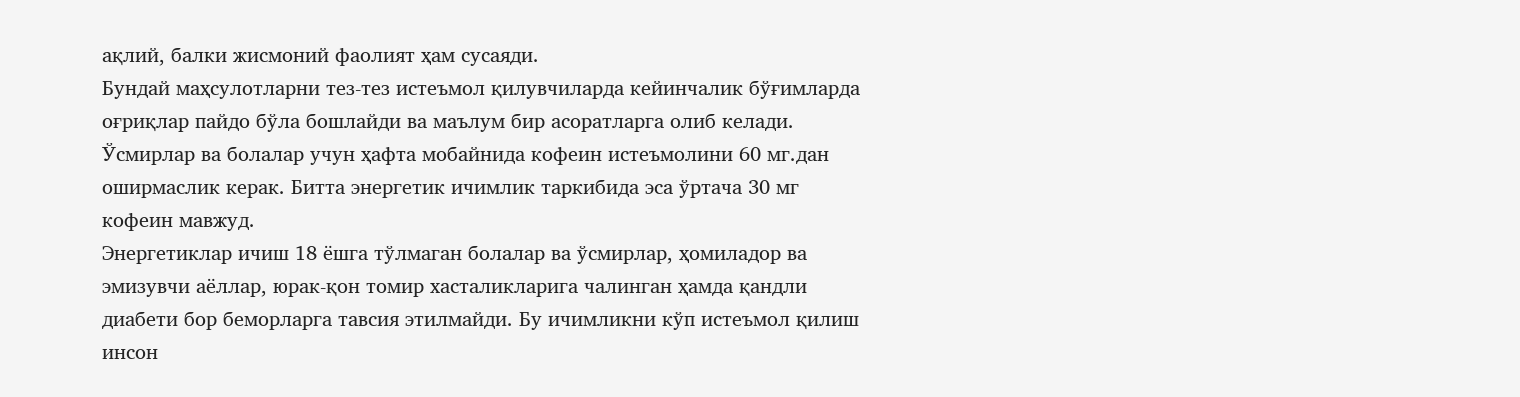ақлий, балки жисмоний фаолият ҳам сусаяди.
Бундай маҳсулотларни тез-тез истеъмол қилувчиларда кейинчалик бўғимларда оғриқлар пайдо бўла бошлайди ва маълум бир асоратларга олиб келади. Ўсмирлар ва болалар учун ҳафта мобайнида кофеин истеъмолини 60 мг.дан оширмаслик керак. Битта энергетик ичимлик таркибида эса ўртача 30 мг кофеин мавжуд.
Энергетиклар ичиш 18 ёшга тўлмаган болалар ва ўсмирлар, ҳомиладор ва эмизувчи аёллар, юрак-қон томир хасталикларига чалинган ҳамда қандли диабети бор беморларга тавсия этилмайди. Бу ичимликни кўп истеъмол қилиш инсон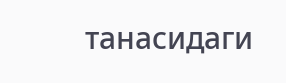танасидаги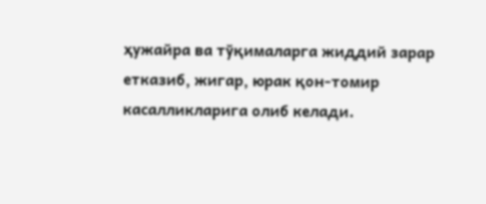ҳужайра ва тўқималарга жиддий зарар етказиб, жигар, юрак қон-томир касалликларига олиб келади.